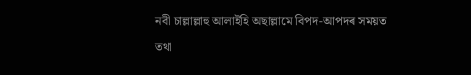নবী চাল্লাল্লাহু আলাইহি অছাল্লামে বিপদ-আপদৰ সময়ত তথা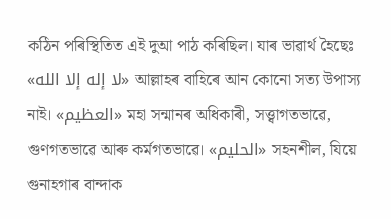কঠিন পৰিস্থিতিত এই দুআ পাঠ কৰিছিল। যাৰ ভাৱাৰ্থ হৈছেঃ «لا إله إلا الله» আল্লাহৰ বাহিৰে আন কোনো সত্য উপাস্য নাই। «العظيم» মহা সন্মানৰ অধিকাৰী, সত্ত্বাগতভাৱে, গুণগতভাৱে আৰু কৰ্মগতভাৱে। «الحليم» সহনশীল, যিয়ে গুনাহগাৰ বান্দাক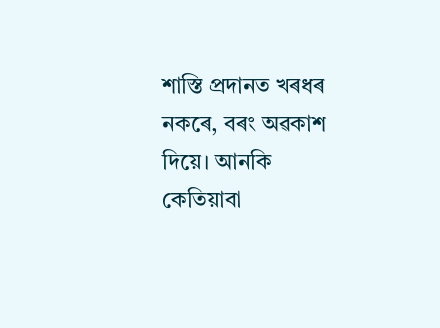শাস্তি প্ৰদানত খৰধৰ নকৰে, বৰং অৱকাশ দিয়ে। আনকি কেতিয়াবা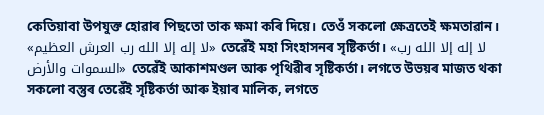কেতিয়াবা উপযুক্ত হোৱাৰ পিছতো তাক ক্ষমা কৰি দিয়ে। তেওঁ সকলো ক্ষেত্ৰতেই ক্ষমতাৱান। «لا إله إلا الله رب العرش العظيم» তেৱেঁই মহা সিংহাসনৰ সৃষ্টিকৰ্তা। «لا إله إلا الله رب السموات والأرض» তেৱেঁই আকাশমণ্ডল আৰু পৃথিৱীৰ সৃষ্টিকৰ্তা। লগতে উভয়ৰ মাজত থকা সকলো বস্তুৰ তেৱেঁই সৃষ্টিকৰ্তা আৰু ইয়াৰ মালিক, লগতে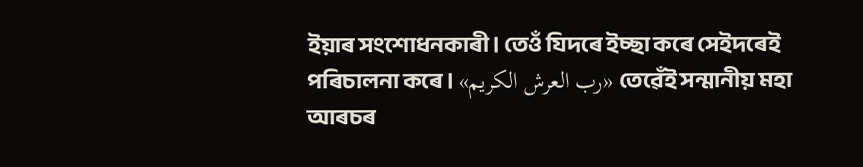ইয়াৰ সংশোধনকাৰী। তেওঁ যিদৰে ইচ্ছা কৰে সেইদৰেই পৰিচালনা কৰে। «رب العرش الكريم» তেৱেঁই সন্মানীয় মহা আৰচৰ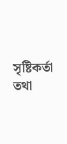সৃষ্টিকৰ্তা তথা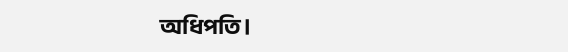অধিপতি।